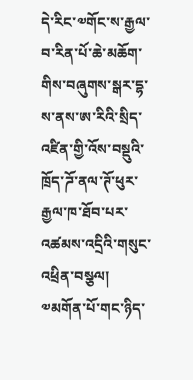དེ་རིང་༧གོང་ས་རྒྱལ་བ་རིན་པོ་ཆེ་མཆོག་གིས་བཞུགས་སྒར་དྷ་ས་ནས་ཨ་རིའི་སྲིད་འཛིན་གྱི་འོས་བསྡུའི་ཁྲོད་ཌོ་ནལ་ཊོ་ཕུར་རྒྱལ་ཁ་ཐོབ་པར་འཚམས་འདྲིའི་གསུང་འཕྲིན་བསྩལ།
༧མགོན་པོ་གང་ཉིད་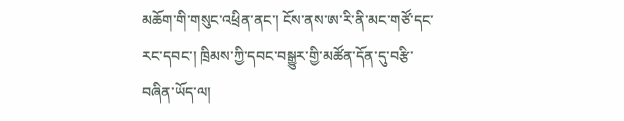མཆོག་གི་གསུང་འཕྲིན་ནང་། ངོས་ནས་ཨ་རི་ནི་མང་གཙོ་དང་རང་དབང་། ཁྲིམས་ཀྱི་དབང་བསྒྱུར་གྱི་མཚོན་དོན་དུ་བརྩི་བཞིན་ཡོད་ལ།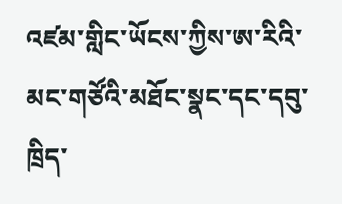འཛམ་གླིང་ཡོངས་ཀྱིས་ཨ་རིའི་མང་གཙོའི་མཐོང་སྣང་དང་དབུ་ཁྲིད་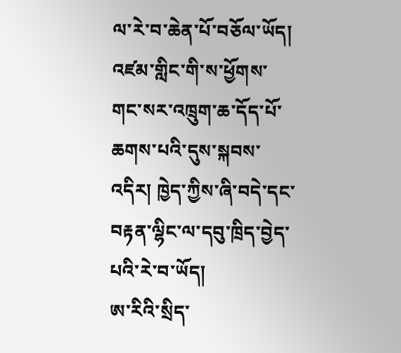ལ་རེ་བ་ཆེན་པོ་བཅོལ་ཡོད། འཛམ་གླིང་གི་ས་ཕྱོགས་གང་སར་འཁྲུག་ཆ་དོད་པོ་ཆགས་པའི་དུས་སྐབས་འདིར། ཁྱེད་ཀྱིས་ཞི་བདེ་དང་བརྟན་ལྷིང་ལ་དབུ་ཁྲིད་བྱེད་པའི་རེ་བ་ཡོད།
ཨ་རིའི་སྲིད་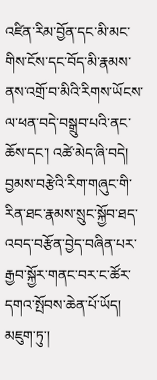འཛིན་རིམ་བྱོན་དང་མི་མང་གིས་ངོས་དང་བོད་མི་རྣམས་ནས་འགྲོ་བ་མིའི་རིགས་ཡོངས་ལ་ཕན་བདེ་བསྒྲུབ་པའི་ནང་ཆོས་དང་། འཚེ་མེད་ཞི་བདེ། བྱམས་བརྩེའི་རིག་གཞུང་གི་རིན་ཐང་རྣམས་སྲུང་སྐྱོབ་ཐད་འབད་བརྩོན་བྱེད་བཞིན་པར་རྒྱབ་སྐྱོར་གནང་བར་ང་ཚོར་དགའ་སྤོབས་ཆེན་པོ་ཡོད།
མཇུག་ཏུ་།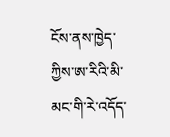ངོས་ནས་ཁྱེད་ཀྱིས་ཨ་རིའི་མི་མང་གི་རེ་འདོད་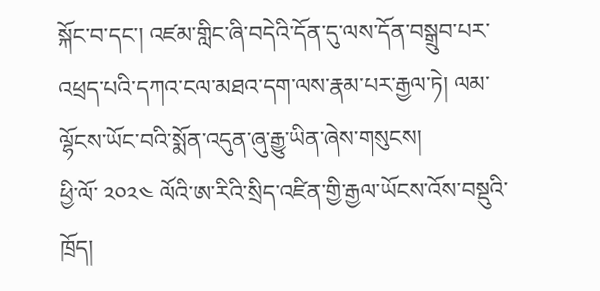སྐོང་བ་དང་། འཛམ་གླིང་ཞི་བདེའི་དོན་དུ་ལས་དོན་བསྒྲུབ་པར་འཕྲད་པའི་དཀའ་ངལ་མཐའ་དག་ལས་རྣམ་པར་རྒྱལ་ཏེ། ལམ་ལྷོངས་ཡོང་བའི་སྨོན་འདུན་ཞུ་རྒྱུ་ཡིན་ཞེས་གསུངས།
ཕྱི་ལོ་ ༢༠༢༤ ལོའི་ཨ་རིའི་སྲིད་འཛིན་གྱི་རྒྱལ་ཡོངས་འོས་བསྡུའི་ཁྲོད།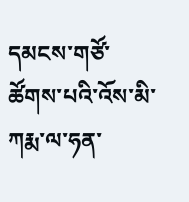དམངས་གཙོ་ཚོགས་པའི་འོས་མི་ཀརྨ་ལ་ཧན་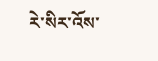རེ་སིར་འོས་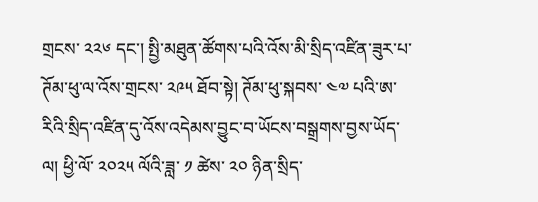གྲངས་ ༢༢༦ དང་། སྤྱི་མཐུན་ཚོགས་པའི་འོས་མི་སྲིད་འཛིན་ཟུར་པ་ཊོམ་ཕུ་ལ་འོས་གྲངས་ ༢༩༥ ཐོབ་སྟེ། ཊོམ་ཕུ་སྐབས་ ༤༧ པའི་ཨ་རིའི་སྲིད་འཛིན་དུ་འོས་འདེམས་བྱུང་བ་ཡོངས་བསྒྲགས་བྱས་ཡོད་ལ། ཕྱི་ལོ་ ༢༠༢༥ ལོའི་ཟླ་ ༡ ཚེས་ ༢༠ ཉིན་སྲིད་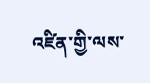འཛིན་གྱི་ལས་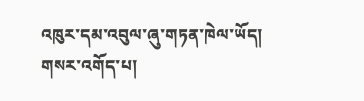འཁུར་དམ་འབུལ་ཞུ་གཏན་ཁེལ་ཡོད།
གསར་འགོད་པ།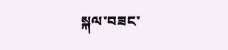སྐལ་བཟང་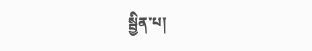སྦྱིན་པ།